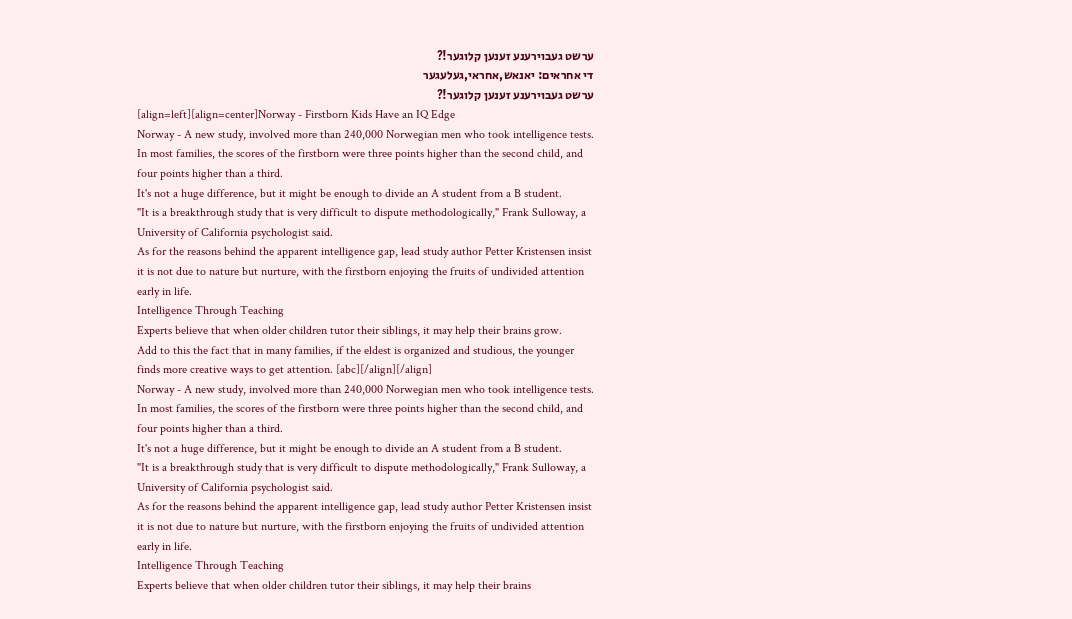ערשט געבוירענע זענען קלוגער!?
די אחראים: יאנאש,אחראי,געלעגער
ערשט געבוירענע זענען קלוגער!?
[align=left][align=center]Norway - Firstborn Kids Have an IQ Edge
Norway - A new study, involved more than 240,000 Norwegian men who took intelligence tests. In most families, the scores of the firstborn were three points higher than the second child, and four points higher than a third.
It's not a huge difference, but it might be enough to divide an A student from a B student.
"It is a breakthrough study that is very difficult to dispute methodologically," Frank Sulloway, a University of California psychologist said.
As for the reasons behind the apparent intelligence gap, lead study author Petter Kristensen insist it is not due to nature but nurture, with the firstborn enjoying the fruits of undivided attention early in life.
Intelligence Through Teaching
Experts believe that when older children tutor their siblings, it may help their brains grow.
Add to this the fact that in many families, if the eldest is organized and studious, the younger finds more creative ways to get attention. [abc][/align][/align]
Norway - A new study, involved more than 240,000 Norwegian men who took intelligence tests. In most families, the scores of the firstborn were three points higher than the second child, and four points higher than a third.
It's not a huge difference, but it might be enough to divide an A student from a B student.
"It is a breakthrough study that is very difficult to dispute methodologically," Frank Sulloway, a University of California psychologist said.
As for the reasons behind the apparent intelligence gap, lead study author Petter Kristensen insist it is not due to nature but nurture, with the firstborn enjoying the fruits of undivided attention early in life.
Intelligence Through Teaching
Experts believe that when older children tutor their siblings, it may help their brains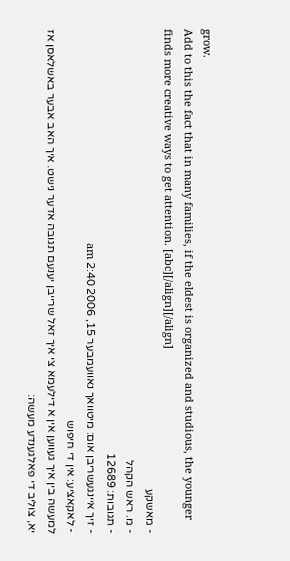grow.
Add to this the fact that in many families, if the eldest is organized and studious, the younger finds more creative ways to get attention. [abc][/align][/align]
- מאשקע
- מ. ראש הקהל
- תגובות: 12689
- זיך איינגעשריבן אום: מיטוואך נאוועמבער 15, 2006 2:40 am
- לאקאציע: אין די חיפוש
למעשה בין איך געווען אין א דילעמא צי איך זאל שרייבן יענעם תגובה אדער נישט. איך האב אבער באשלאסן אז יא, צוליב די פאלגענדע מעשה: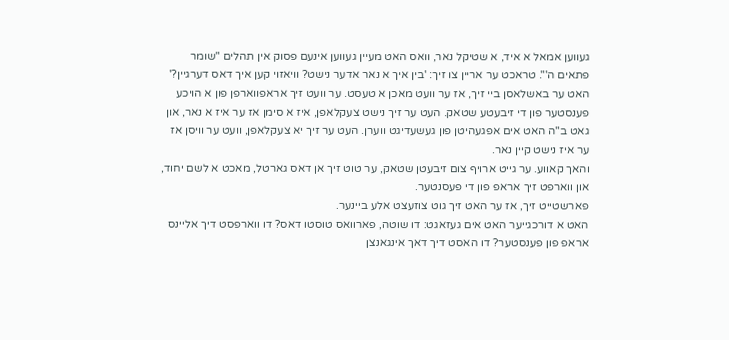געווען אמאל א איד, א שטיקל נאר, וואס האט מעיין געווען אינעם פסוק אין תהלים "שומר פתאים ה'". טראכט ער אריין צו זיך: 'בין איך א נאר אדער נישט? וויאזוי קען איך דאס דערגיין?'
האט ער באשלאסן ביי זיך, אז ער וועט מאכן א טעסט. ער וועט זיך אראפווארפן פון א הויכע פענסטער פון די זיבעטע שטאק. העט ער זיך נישט צעקלאפן, איז א סימן אז ער איז א נאר, און גאט ב"ה האט אים אפגעהיטן פון געשעדיגט ווערן. העט ער זיך יא צעקלאפן, וועט ער וויסן אז ער איז נישט קיין נאר.
והאך קאווע. ער גייט ארויף צום זיבעטן שטאק, ער טוט זיך אן דאס גארטל, מאכט א לשם יחוד, און ווארפט זיך אראפ פון די פעסנטער.
פארשטייט זיך, אז ער האט זיך גוט צוזעצט אלע ביינער.
האט א דורכגייער האט אים געזאגט: דו שוטה, פארוואס טוסטו דאס? דו ווארפסט דיך אליינס אראפ פון פענסטער? דו האסט דיך דאך אינגאנצן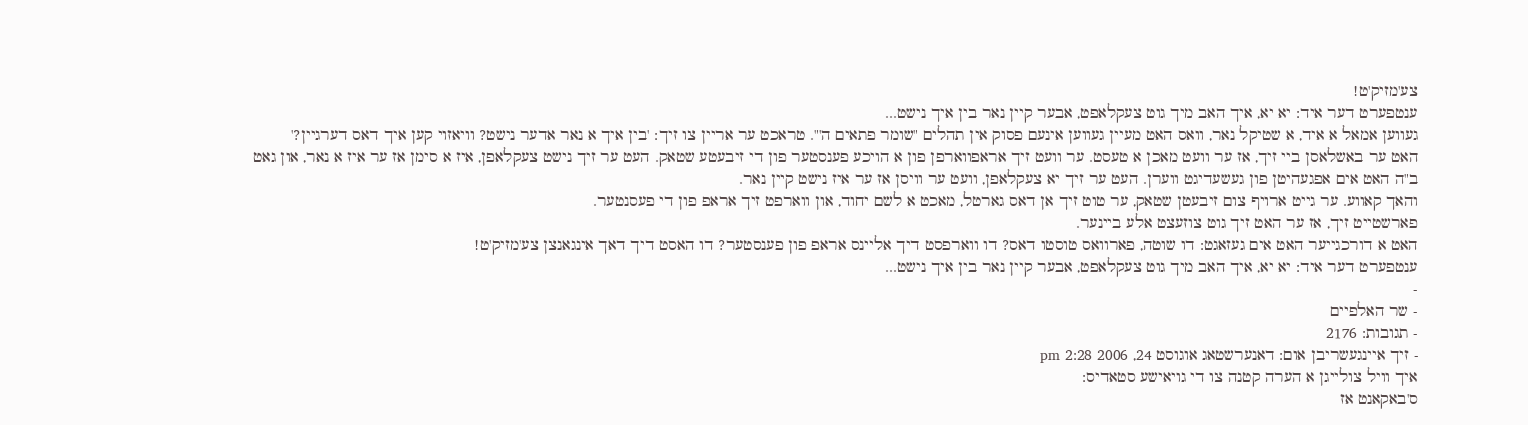צע'מזיק'ט!
ענטפערט דער איד: יא יא, איך האב מיך גוט צעקלאפט, אבער קיין נאר בין איך נישט...
געווען אמאל א איד, א שטיקל נאר, וואס האט מעיין געווען אינעם פסוק אין תהלים "שומר פתאים ה'". טראכט ער אריין צו זיך: 'בין איך א נאר אדער נישט? וויאזוי קען איך דאס דערגיין?'
האט ער באשלאסן ביי זיך, אז ער וועט מאכן א טעסט. ער וועט זיך אראפווארפן פון א הויכע פענסטער פון די זיבעטע שטאק. העט ער זיך נישט צעקלאפן, איז א סימן אז ער איז א נאר, און גאט ב"ה האט אים אפגעהיטן פון געשעדיגט ווערן. העט ער זיך יא צעקלאפן, וועט ער וויסן אז ער איז נישט קיין נאר.
והאך קאווע. ער גייט ארויף צום זיבעטן שטאק, ער טוט זיך אן דאס גארטל, מאכט א לשם יחוד, און ווארפט זיך אראפ פון די פעסנטער.
פארשטייט זיך, אז ער האט זיך גוט צוזעצט אלע ביינער.
האט א דורכגייער האט אים געזאגט: דו שוטה, פארוואס טוסטו דאס? דו ווארפסט דיך אליינס אראפ פון פענסטער? דו האסט דיך דאך אינגאנצן צע'מזיק'ט!
ענטפערט דער איד: יא יא, איך האב מיך גוט צעקלאפט, אבער קיין נאר בין איך נישט...
-
- שר האלפיים
- תגובות: 2176
- זיך איינגעשריבן אום: דאנערשטאג אוגוסט 24, 2006 2:28 pm
איך וויל צולייגן א הערה קטנה צו די גויאישע סטאדיס:
ס'באקאנט אז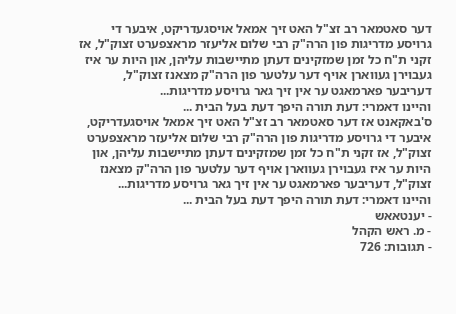דער סאטמאר רב זצ"ל האט זיך אמאל אויסגעדריקט, איבער די גרויסע מדריגות פון הרה"ק רבי שלום אליעזר מראצפערט זצוק"ל, אז זקני ת"ח כל זמן שמזקינים דעתן מתיישבות עליהן, און היות ער איז געבוירן געווארן אויף דער עלטער פון הרה"ק מצאנז זצוק"ל, דעריבער פארמאגט ער אין זיך גאר גרויסע מדריגות...
והיינו דאמרי: דעת תורה היפך דעת בעל הבית ...
ס'באקאנט אז דער סאטמאר רב זצ"ל האט זיך אמאל אויסגעדריקט, איבער די גרויסע מדריגות פון הרה"ק רבי שלום אליעזר מראצפערט זצוק"ל, אז זקני ת"ח כל זמן שמזקינים דעתן מתיישבות עליהן, און היות ער איז געבוירן געווארן אויף דער עלטער פון הרה"ק מצאנז זצוק"ל, דעריבער פארמאגט ער אין זיך גאר גרויסע מדריגות...
והיינו דאמרי: דעת תורה היפך דעת בעל הבית ...
- יענטאאש
- מ. ראש הקהל
- תגובות: 726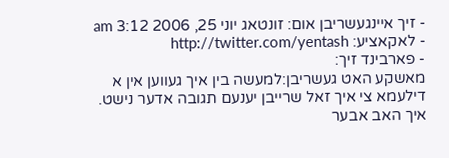- זיך איינגעשריבן אום: זונטאג יוני 25, 2006 3:12 am
- לאקאציע: http://twitter.com/yentash
- פארבינד זיך:
מאשקע האט געשריבן:למעשה בין איך געווען אין א דילעמא צי איך זאל שרייבן יענעם תגובה אדער נישט. איך האב אבער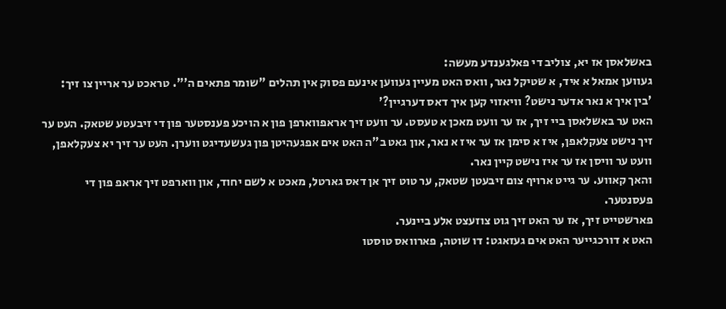באשלאסן אז יא, צוליב די פאלגענדע מעשה:
געווען אמאל א איד, א שטיקל נאר, וואס האט מעיין געווען אינעם פסוק אין תהלים "שומר פתאים ה'". טראכט ער אריין צו זיך: 'בין איך א נאר אדער נישט? וויאזוי קען איך דאס דערגיין?'
האט ער באשלאסן ביי זיך, אז ער וועט מאכן א טעסט. ער וועט זיך אראפווארפן פון א הויכע פענסטער פון די זיבעטע שטאק. העט ער זיך נישט צעקלאפן, איז א סימן אז ער איז א נאר, און גאט ב"ה האט אים אפגעהיטן פון געשעדיגט ווערן. העט ער זיך יא צעקלאפן, וועט ער וויסן אז ער איז נישט קיין נאר.
והאך קאווע. ער גייט ארויף צום זיבעטן שטאק, ער טוט זיך אן דאס גארטל, מאכט א לשם יחוד, און ווארפט זיך אראפ פון די פעסנטער.
פארשטייט זיך, אז ער האט זיך גוט צוזעצט אלע ביינער.
האט א דורכגייער האט אים געזאגט: דו שוטה, פארוואס טוסטו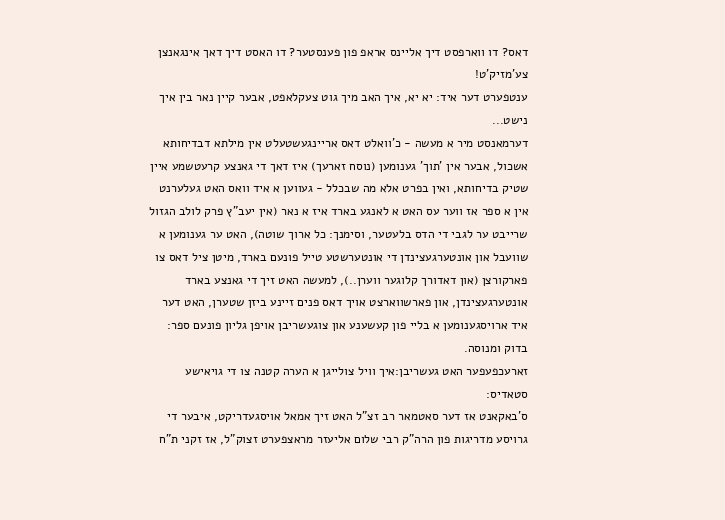דאס? דו ווארפסט דיך אליינס אראפ פון פענסטער? דו האסט דיך דאך אינגאנצן צע'מזיק'ט!
ענטפערט דער איד: יא יא, איך האב מיך גוט צעקלאפט, אבער קיין נאר בין איך נישט...
דערמאנסט מיר א מעשה - כ'וואלט דאס אריינגעשטעלט אין מילתא דבדיחותא אשכול, אבער אין 'תוך' גענומען (נוסח זארעך) איז דאך די גאנצע קרעטשמע איין שטיק בדיחותא, ואין בפרט אלא מה שבכלל - געווען א איד וואס האט געלערנט אין א ספר אז ווער עס האט א לאנגע בארד איז א נאר (אין יעב"ץ פרק לולב הגזול שרייבט ער לגבי די הדס בלעטער, וסימנך: כל ארוך שוטה), האט ער גענומען א שוועבל און אונטערגעצינדן די אונטערשטע טייל פונעם בארד, מיטן ציל דאס צו פארקורצן (און דאדורך קלוגער ווערן..), למעשה האט זיך די גאנצע בארד אונטערגעצינדן, און פארשווארצט אויך דאס פנים זיינע ביזן שטערן, האט דער איד ארויסגענומען א בליי פון קעשענע און צוגעשריבן אויפן גליון פונעם ספר: בדוק ומנוסה.
זארעכפעפער האט געשריבן:איך וויל צולייגן א הערה קטנה צו די גויאישע סטאדיס:
ס'באקאנט אז דער סאטמאר רב זצ"ל האט זיך אמאל אויסגעדריקט, איבער די גרויסע מדריגות פון הרה"ק רבי שלום אליעזר מראצפערט זצוק"ל, אז זקני ת"ח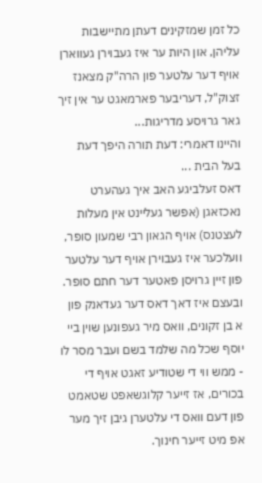כל זמן שמזקינים דעתן מתיישבות עליהן, און היות ער איז געבוירן געווארן אויף דער עלטער פון הרה"ק מצאנז זצוק"ל, דעריבער פארמאגט ער אין זיך גאר גרויסע מדריגות...
והיינו דאמרי: דעת תורה היפך דעת בעל הבית ...
דאס זעלביגע האב איך געהערט נאכזאגן (אפשר געליינט אין מעלות לעצטנס) אויף הגאון רבי שמעון סופר, וועלכער איז געבוירן אויף דער עלטער פון זיין גרויסן פאטער דער חתם סופר.
ובעצם איז דאך דאס דער געדאנק פון א בן זקונים, וואס מיר געפונען שוין ביי יוסף שכל מה שלמד בשם ועבר מסר לו - ממש ווי די שטודיע זאגט אויף די בכורים, אז זייער קלוגשאפט שטאמט פון דעם וואס די עלטערן גיבן זיך מער אפ מיט זייער חינוך.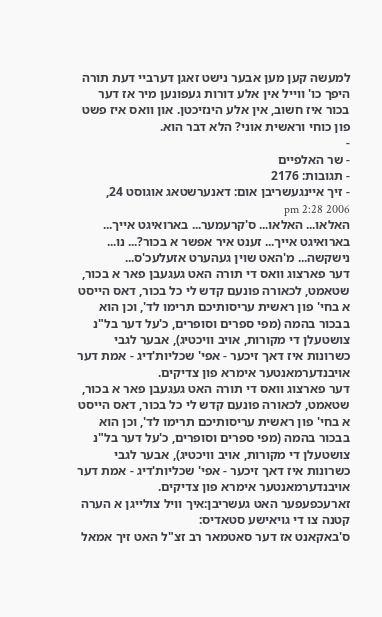למעשה קען מען אבער נישט זאגן דערביי דעת תורה היפך כו' ווייל אין אלע דורות געפונען מיר אז דער בכור איז חשוב, אין אלע הינזיכטן. און וואס איז פשט פון כוחי וראשית אוני? הלא דבר הוא.
-
- שר האלפיים
- תגובות: 2176
- זיך איינגעשריבן אום: דאנערשטאג אוגוסט 24, 2006 2:28 pm
האלאו... האלאו... ס'קרעמער... בארואיגט אייך... בארואיגט אייך... זענט איר אפשר א בכור?... נו... נישקשה... מ'האט שוין געהערט אזעלעכ'ס...
דער פארצוג וואס די תורה האט געגעבן פאר א בכור, שטאמט, לכאורה פונעם קדש לי כל בכור, דאס הייסט א בחי' פון ראשית עריסותיכם תרימו לד', וכן הוא בבכור בהמה (מפי ספרים וסופרים, כ'על דער בל"נ צושטעלן די מקורות, אויב וויכטיג), אבער לגבי כשרונות איז דאך זיכער - אפי' שכליות'דיג - אמת דער אויבנדערמאנטער אימרא פון צדיקים.
דער פארצוג וואס די תורה האט געגעבן פאר א בכור, שטאמט, לכאורה פונעם קדש לי כל בכור, דאס הייסט א בחי' פון ראשית עריסותיכם תרימו לד', וכן הוא בבכור בהמה (מפי ספרים וסופרים, כ'על דער בל"נ צושטעלן די מקורות, אויב וויכטיג), אבער לגבי כשרונות איז דאך זיכער - אפי' שכליות'דיג - אמת דער אויבנדערמאנטער אימרא פון צדיקים.
זארעכפעפער האט געשריבן:איך וויל צולייגן א הערה קטנה צו די גויאישע סטאדיס:
ס'באקאנט אז דער סאטמאר רב זצ"ל האט זיך אמאל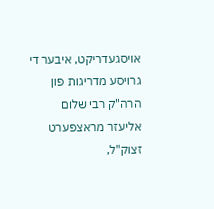אויסגעדריקט, איבער די גרויסע מדריגות פון הרה"ק רבי שלום אליעזר מראצפערט זצוק"ל,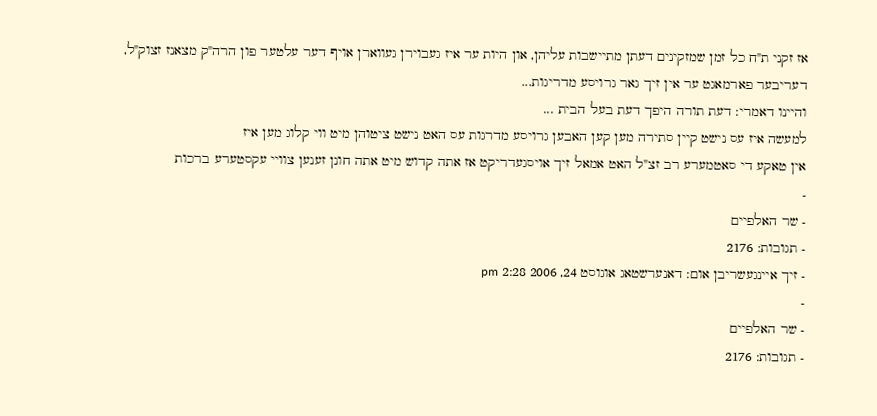אז זקני ת"ח כל זמן שמזקינים דעתן מתיישבות עליהן, און היות ער איז געבוירן געווארן אויף דער עלטער פון הרה"ק מצאנז זצוק"ל, דעריבער פארמאגט ער אין זיך גאר גרויסע מדריגות...
והיינו דאמרי: דעת תורה היפך דעת בעל הבית ...
למעשה איז עס נישט קיין סתירה מען קען האבען גרויסע מדרגות עס האט נישט ציטוהן מיט ווי קלוג מען איז
אין טאקע די סאטמערע רב זצ"ל האט אמאל זיך אויסגעדריקט אז אתה קדוש מיט אתה חונן זענען צוויי עקסטערע ברכות
-
- שר האלפיים
- תגובות: 2176
- זיך איינגעשריבן אום: דאנערשטאג אוגוסט 24, 2006 2:28 pm
-
- שר האלפיים
- תגובות: 2176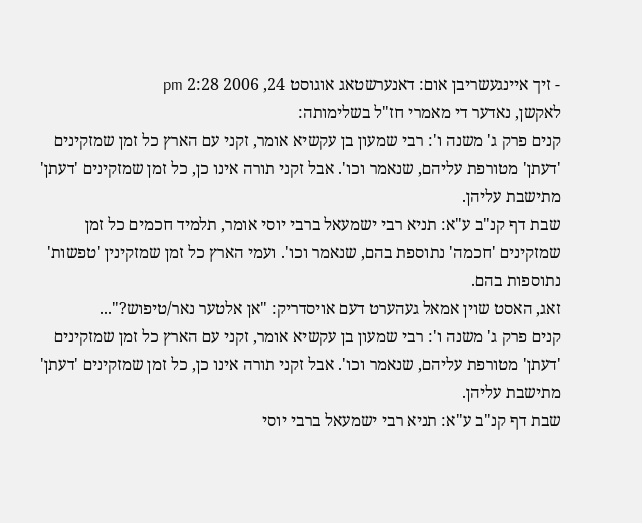- זיך איינגעשריבן אום: דאנערשטאג אוגוסט 24, 2006 2:28 pm
לאקשן, נאדער די מאמרי חז"ל בשלימותה:
קנים פרק ג' משנה ו': רבי שמעון בן עקשיא אומר, זקני עם הארץ כל זמן שמזקינים 'דעתן' מטורפת עליהם, שנאמר וכו'. אבל זקני תורה אינו כן, כל זמן שמזקינים 'דעתן' מתישבת עליהן.
שבת דף קנ"ב ע"א: תניא רבי ישמעאל ברבי יוסי אומר, תלמיד חכמים כל זמן שמזקינים 'חכמה' נתוספת בהם, שנאמר וכו'. ועמי הארץ כל זמן שמזקינין 'טפשות' נתוספות בהם.
זאג, האסט שוין אמאל געהערט דעם אויסדריק: "אן אלטער נאר/טיפוש?"...
קנים פרק ג' משנה ו': רבי שמעון בן עקשיא אומר, זקני עם הארץ כל זמן שמזקינים 'דעתן' מטורפת עליהם, שנאמר וכו'. אבל זקני תורה אינו כן, כל זמן שמזקינים 'דעתן' מתישבת עליהן.
שבת דף קנ"ב ע"א: תניא רבי ישמעאל ברבי יוסי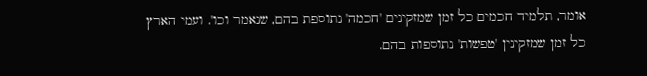אומר, תלמיד חכמים כל זמן שמזקינים 'חכמה' נתוספת בהם, שנאמר וכו'. ועמי הארץ כל זמן שמזקינין 'טפשות' נתוספות בהם.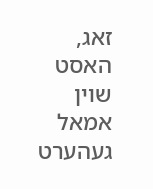זאג, האסט שוין אמאל געהערט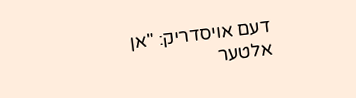דעם אויסדריק: "אן אלטער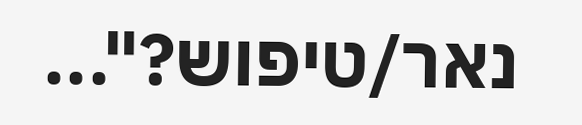נאר/טיפוש?"...